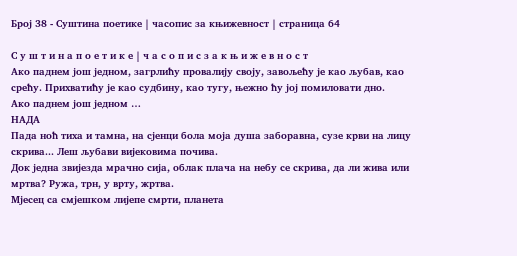Број 38 - Суштина поетике | часопис за књижевност | страница 64

С у ш т и н а п о е т и к е | ч а с о п и с з а к њ и ж е в н о с т
Ако паднем још једном, загрлићу провалију своју, завољећу је као љубав, као срећу. Прихватићу је као судбину, као тугу, њежно ћу јој помиловати дно.
Ако паднем још једном …
НАДА
Пада ноћ тиха и тамна, на сјенци бола моја душа заборавна, сузе крви на лицу скрива... Леш љубави вијековима почива.
Док једна звијезда мрачно сија, облак плача на небу се скрива, да ли жива или мртва? Ружа, трн, у врту, жртва.
Мјесец са смјешком лијепе смрти, планета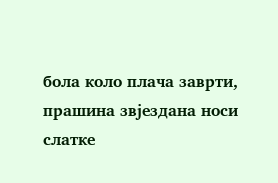бола коло плача заврти, прашина звјездана носи слатке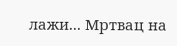лажи... Мртвац на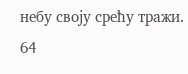небу своју срећу тражи.
64